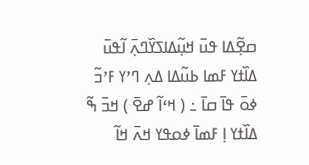ߛߐ߲߬ߡߊ ߟߎ߫ ߞߎ߲߬ߡߊߖߌ߰ߣߍ߲߫ ߊ߬ߟߎ߫ ߡߊ߰ߙߌ ߓߘߊ ߕߎ߬ߡߊ ߡߍ߲ ߣߴߌ ߓߴߏ߬ ߦߋ߫ ߟߊ߫ ߛߊ߫ ߸ ( ߞߵߊ߬ ߝߐ߫ ) ߞߏ߫ ߒ߬ ߡߊ߰ߙߌ ߊ߲ ߓߘߊ߫ ߦߋߟߌ ߞߍ߫ ߞߊ߬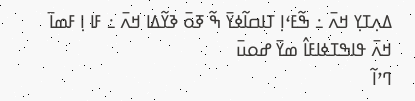ߡߍ߲ߠߌ߲ ߞߍ߫ ߸ ߒ߬ߓߵߊ߲ ߠߊߛߊ߬ߦߌ߫ ߒ߬ ߧߋ߫ ߢߌ߬ߡߊ ߞߍ߫ ߸ ߓߊ ߊ߲ ߓߘߊ߫ ߞߍ߫ ߟߊߒߠߦߊߓߊ߮ ߘߌ߫ ߝߋߎ߫
ߣߴߊ߬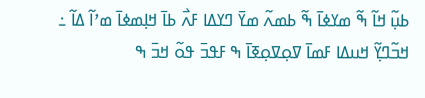ߕߎ߲߬ ߞߊ߬ ߒ߬ ߘߌߦߊ߫ ߒ߬ ߕߘߍ߬ ߘߌ߫ ߣߌߡߊ ߓߍ߯ ߕߊ߫ ߞߊ߲ߘߦߊ߫ ߘߴߊ߬ ߡߊ߬ ߸ ߞߏ߬ߣߌ߲߬ ߞߎߡߊ ߓߘߊ߫ ߜߋ߲ߜߋ߲ߧߊ߫ ߒ ߓߟߏ߫ ߟߋ߬ ߞߏ߫ ߒ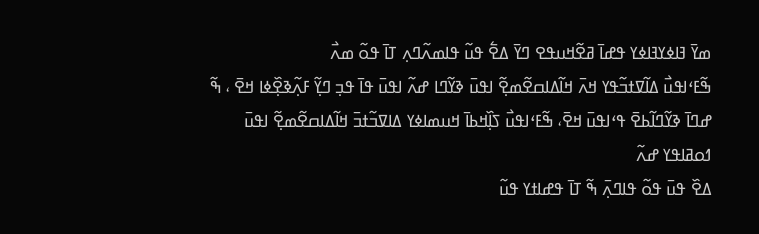ߘߌ߫ ߔߊߦߌߔߊߦߌ ߟߝߊ߫ ߥߐ߬ߞߎߟߐ ߣߌ߫ ߡߐ߱ ߟߎ߬ ߟߊߘߍ߬ߣߍ߲ ߠߊ߫ ߟߋ߬ ߘߍ߯
ߒ߬ߓߵߊߟߎ߯ ߡߊ߬ߜߙߏ߬ߟߌ ߞߍ߫ ߞߊ߬ߡߊߛߐ߬ߘߐ߲߬ ߊߟߎ߫ ߢߌ߬ߣߊ ߝߍ߬ ߊߟߎ߫ ߟߊ߫ ߟߏ߲ ߣߌ߲߬ ߓߍ߲߬ߢߐ߲߰ߦߊ ߞߐ߫ ، ߒ߬ ߝߣߊ߫ ߢߌ߬ߣߊ߬ߕߐ߫ ߟߵߊߟߎ߫ ߞߐ߫، ߒ߬ߓߵߊߟߎ߯ ߖߊ߲߰ߞߕߊ߫ ߞߎߘߊߦߌ ߡߊߜߏ߬ߙߏ߫ ߞߊ߬ߡߊߛߐ߬ߘߐ߲߬ ߊߟߎ߫ ߗߋߥߊߟߌ ߝߍ߬
ߡߐ߰ ߟߎ߫ ߟߋ߬ ߟߊߣߍ߲߫ ߒ߬ ߠߊ߫ ߟߝߊߙߌ ߟߎ߬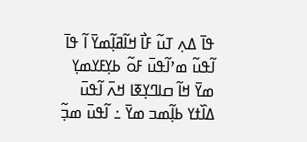ߟߊ߫ ߡߍ߲ ߠߎ߬ ߓߊ߯ ߞߊ߬ߥߊ߲߬ߘߌ߫ ߊ߬ ߟߊ߫ ߊ߬ߟߎ߬ ߘߴߊ߬ߟߎ߫ ߓߋ߬ ߕߌ߲ߓߌߘߌ߲ ߘߌ߫ ߞߊ߬ ߛߊߣߌ߲ߧߊ ߞߍ߫ ߊ߬ߟߎ߫ ߡߊ߰ߙߌ ߕߊ߲߬ߘߏ ߘߌ߫ ߸ ߊ߬ߟߎ߫ ߘߏ߲߬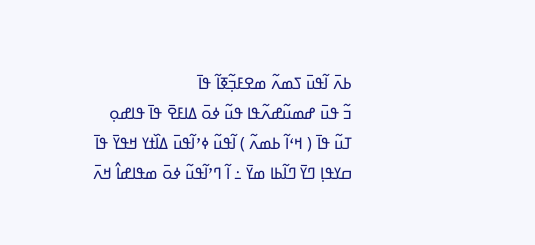ߕߍ߫ ߊ߬ߟߎ߫ ߖߘߍ߬ ߘߐߓߏ߲߬ߧߊ߬ ߟߊ߫
ߏ߬ ߟߎ߫ ߝߘߎ߬ߝߍ߬ߟߊ ߟߎ߬ ߦߋ߫ ߡߊߓߐ߫ ߟߊ߫ ߟߊߝߋ߲ ߠߎ߬ ߟߊ߫ ( ߞߵߊ߬ ߕߘߍ߬ ) ߊ߬ߟߎ߬ ߦߴߊ߬ߟߎ߫ ߡߊ߰ߙߌ ߞߟߌ߫ ߟߊ߫ ߛߌߟߊ߲ ߣߌ߫ ߣߊ߬ߕߊ ߘߌ߫ ߸ ߊ߬ ߣߴߊ߬ߟߎ߬ ߦߋ߫ ߘߟߊߝߊ߮ ߞߍ߫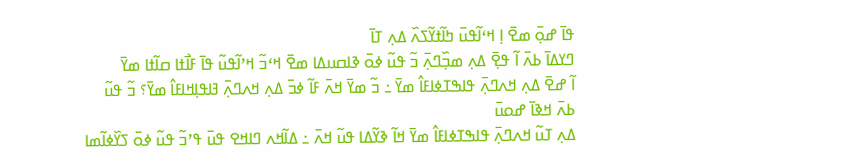ߟߊ߫ ߝߋ߲߫ ߘߐ߫ ߊ߲ ߞߵߊ߬ߟߎ߫ ߤߊ߬ߙߌ߬ߖߍ߰ ߡߍ߲ ߠߊ߫
ߣߌߡߊ߫ ߕߍ߫ ߊ߬ ߟߐ߲߫ ߡߍ߲ ߘߏ߲߰ߣߍ߲߫ ߏ߬ ߟߎ߬ ߦߋ߫ ߢߊߛߎߡߊ ߘߐ߫ ߞߵߏ߬ ߞߴߊ߬ߟߎ߬ ߟߊ߫ ߓߊ߯ߙߊ ߛߊ߬ߙߊ ߘߌ߫
ߊ߬ ߝߐ߫ ߡߍ߲ ߞߍߣߍ߲߫ ߟߊߒߠߦߊߓߊ߮ ߘߌ߫ ߸ ߏ߬ ߘߌ߫ ߞߍ߫ ߓߊ߬ ߦߏ߫ ߡߍ߲ ߞߍߣߍ߲߫ ߔߊߟߊ߲ߞߊߓߊ߮ ߘߌ߫؟ ߏ߬ ߟߎ߬ ߕߍ߫ ߞߢߊ߫ ߝߋߎ߫
ߡߍ߲ ߠߎ߬ ߞߍߣߍ߲߫ ߟߊߒߠߦߊߓߊ߮ ߘߌ߫ ߞߊ߬ ߢߌ߬ߡߊ ߟߎ߬ ߞߍ߫ ߸ ߡߊ߬ߞߍ ߣߊߞߐ ߟߎ߫ ߟߴߏ߬ ߟߎ߬ ߦߋ߫ ߖߌ߰ߦߊ߬ߘߊ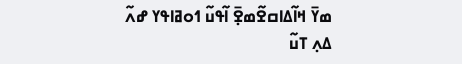ߘߌ߫ ߞߊ߬ߡߊߛߐ߬ߘߐ߲߫ ߊ߬ߟߎ߬ ߗߋߥߊߟߌ ߝߍ߬
ߡߍ߲ ߠߎ߬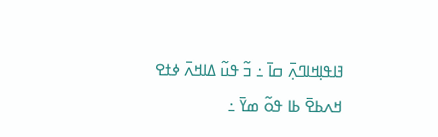ߔߊߟߊ߲ߞߊߣߍ߲߫ ߛߊ߫ ߸ ߏ߬ ߟߎ߬ ߡߊߞߍ߫ ߦߙߐ ߞߍߕߐ߫ ߕߊ ߟߋ߬ ߘߌ߫ ߸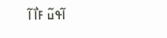ߊ߬ߟߎ߬ ߓߊ߯ ߊ߬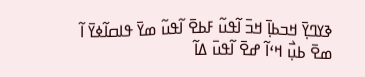ߢߌߣߌ߲߫ ߞߏߕߊ߲߫ ߞߏ߫ ߊ߬ߟߎ߬ ߓߕߐ߫ ߊ߬ߟߎ߬ ߘߌ߫ ߟߊߛߊ߬ߦߌ߫ ߊ߬ ߘߐ߫ ߕߎ߲߯ ߞߵߊ߬ ߝߐ߫ ߊ߬ߟߎ߫ ߡߊ߬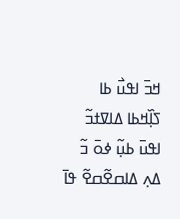ߞߏ߫ ߊߟߎ߯ ߕߊ ߖߊ߲߰ߞߕߊ ߡߊߜߙߏ߬ ߊߟߎ߫ ߕߎ߲߬ ߦߋ߫ ߏ߬ ߡߍ߲ ߡߊߛߐ߬ߛߐ߬ ߟߊ߫